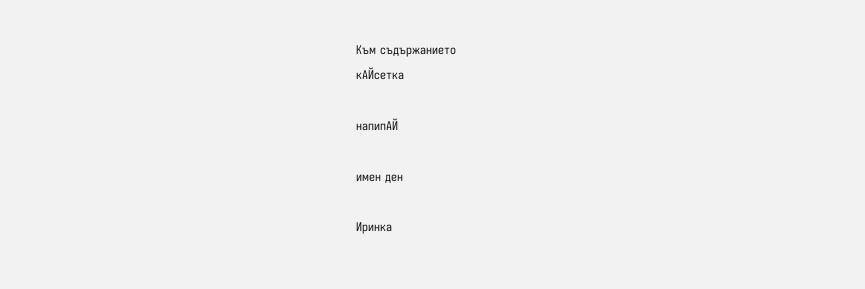Към съдържанието
кАЙсетка

напипАЙ

имен ден

Иринка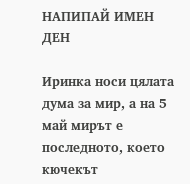НАПИПАЙ ИМЕН ДЕН

Иринка носи цялата дума за мир, а на 5 май мирът е последното, което кючекът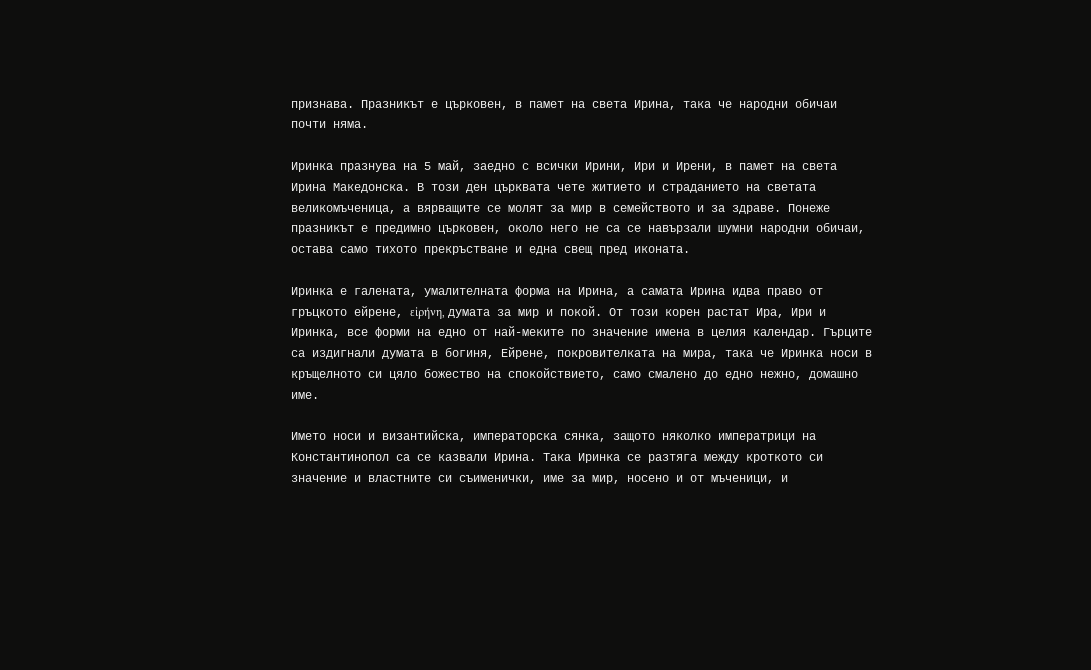признава. Празникът е църковен, в памет на света Ирина, така че народни обичаи почти няма.

Иринка празнува на 5 май, заедно с всички Ирини, Ири и Ирени, в памет на света Ирина Македонска. В този ден църквата чете житието и страданието на светата великомъченица, а вярващите се молят за мир в семейството и за здраве. Понеже празникът е предимно църковен, около него не са се навързали шумни народни обичаи, остава само тихото прекръстване и една свещ пред иконата.

Иринка е галената, умалителната форма на Ирина, а самата Ирина идва право от гръцкото ейрене, εἰρήνη, думата за мир и покой. От този корен растат Ира, Ири и Иринка, все форми на едно от най-меките по значение имена в целия календар. Гърците са издигнали думата в богиня, Ейрене, покровителката на мира, така че Иринка носи в кръщелното си цяло божество на спокойствието, само смалено до едно нежно, домашно име.

Името носи и византийска, императорска сянка, защото няколко императрици на Константинопол са се казвали Ирина. Така Иринка се разтяга между кроткото си значение и властните си съименички, име за мир, носено и от мъченици, и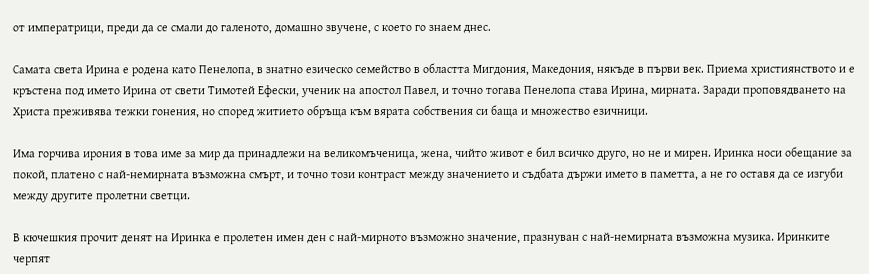от императрици, преди да се смали до галеното, домашно звучене, с което го знаем днес.

Самата света Ирина е родена като Пенелопа, в знатно езическо семейство в областта Мигдония, Македония, някъде в първи век. Приема християнството и е кръстена под името Ирина от свети Тимотей Ефески, ученик на апостол Павел, и точно тогава Пенелопа става Ирина, мирната. Заради проповядването на Христа преживява тежки гонения, но според житието обръща към вярата собствения си баща и множество езичници.

Има горчива ирония в това име за мир да принадлежи на великомъченица, жена, чийто живот е бил всичко друго, но не и мирен. Иринка носи обещание за покой, платено с най-немирната възможна смърт, и точно този контраст между значението и съдбата държи името в паметта, а не го оставя да се изгуби между другите пролетни светци.

В кючешкия прочит денят на Иринка е пролетен имен ден с най-мирното възможно значение, празнуван с най-немирната възможна музика. Иринките черпят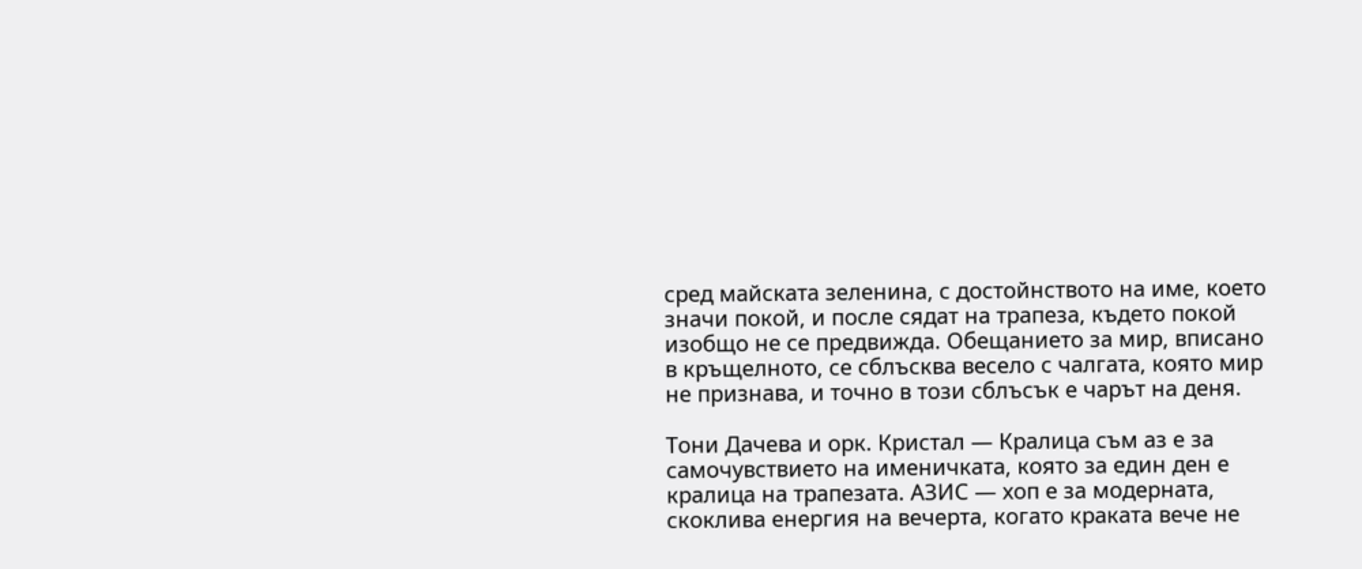сред майската зеленина, с достойнството на име, което значи покой, и после сядат на трапеза, където покой изобщо не се предвижда. Обещанието за мир, вписано в кръщелното, се сблъсква весело с чалгата, която мир не признава, и точно в този сблъсък е чарът на деня.

Тони Дачева и орк. Кристал — Кралица съм аз е за самочувствието на именичката, която за един ден е кралица на трапезата. АЗИС — хоп е за модерната, скоклива енергия на вечерта, когато краката вече не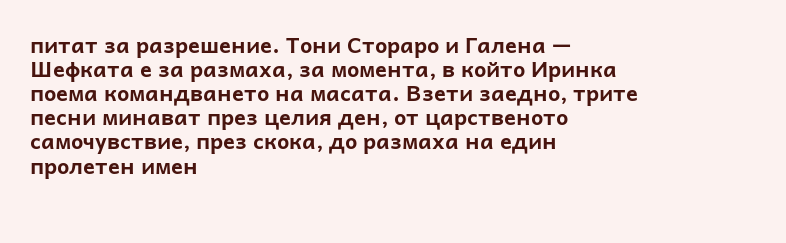питат за разрешение. Тони Стораро и Галена — Шефката е за размаха, за момента, в който Иринка поема командването на масата. Взети заедно, трите песни минават през целия ден, от царственото самочувствие, през скока, до размаха на един пролетен имен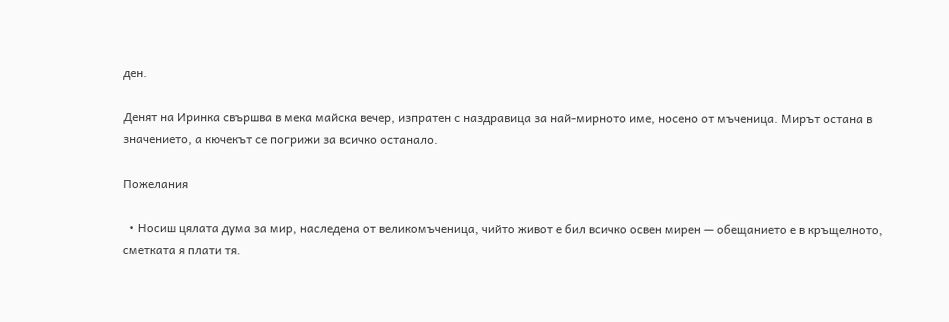ден.

Денят на Иринка свършва в мека майска вечер, изпратен с наздравица за най-мирното име, носено от мъченица. Мирът остана в значението, а кючекът се погрижи за всичко останало.

Пожелания

  • Носиш цялата дума за мир, наследена от великомъченица, чийто живот е бил всичко освен мирен — обещанието е в кръщелното, сметката я плати тя.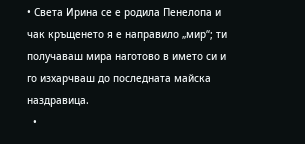• Света Ирина се е родила Пенелопа и чак кръщенето я е направило „мир“; ти получаваш мира наготово в името си и го изхарчваш до последната майска наздравица.
  •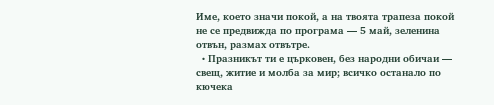Име, което значи покой, а на твоята трапеза покой не се предвижда по програма — 5 май, зеленина отвън, размах отвътре.
  • Празникът ти е църковен, без народни обичаи — свещ, житие и молба за мир; всичко останало по кючека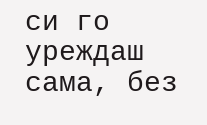си го уреждаш сама, без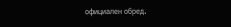официален обред.